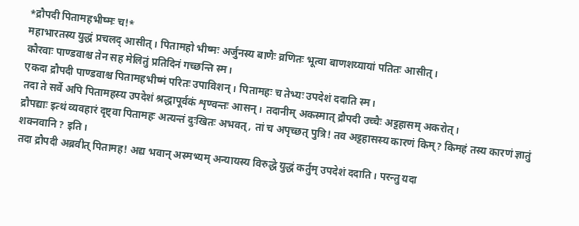*द्रौपदी पितामहभीष्मः च!*
महाभारतस्य युद्धं प्रचलद् आसीत्। पितामहो भीष्मः अर्जुनस्य बाणैः व्रणितः भूत्वा बाणशय्यायां पतितः आसीत्।
कौरवाः पाण्डवाश्च तेन सह मेलितुं प्रतिदिनं गच्छन्ति स्म।
एकदा द्रौपदी पाण्डवाश्च पितामहभीष्मं परितः उपाविशन्। पितामहः च तेभ्यः उपदेशं ददाति स्म।
तदा ते सर्वे अपि पितामहस्य उपदेशं श्रद्धापूर्वकं शृण्वन्तः आसन्। तदानीम् अकस्मात् द्रौपदी उच्चैः अट्टहासम् अकरोत्।
द्रौपद्याः इत्थं व्यवहारं दृष्ट्वा पितामहः अत्यन्तं दुःखितः अभवत्, तां च अपृच्छत् पुत्रि! तव अट्टहासस्य कारणं किम्? किमहं तस्य कारणं ज्ञातुं शक्नवानि? इति।
तदा द्रौपदी अब्रवीत् पितामह! अद्य भवान् अस्मभ्यम् अन्यायस्य विरुद्धे युद्धं कर्तुम् उपदेशं ददाति। परन्तु यदा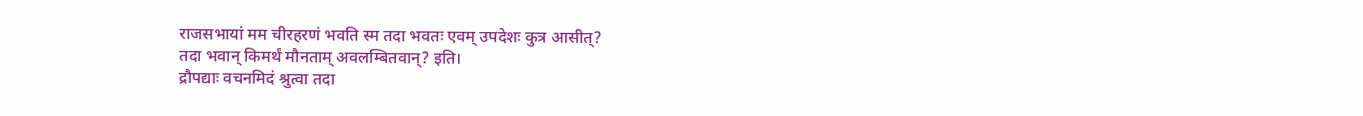राजसभायां मम चीरहरणं भवति स्म तदा भवतः एवम् उपदेशः कुत्र आसीत्?
तदा भवान् किमर्थं मौनताम् अवलम्बितवान्? इति।
द्रौपद्याः वचनमिदं श्रुत्वा तदा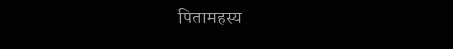पितामहस्य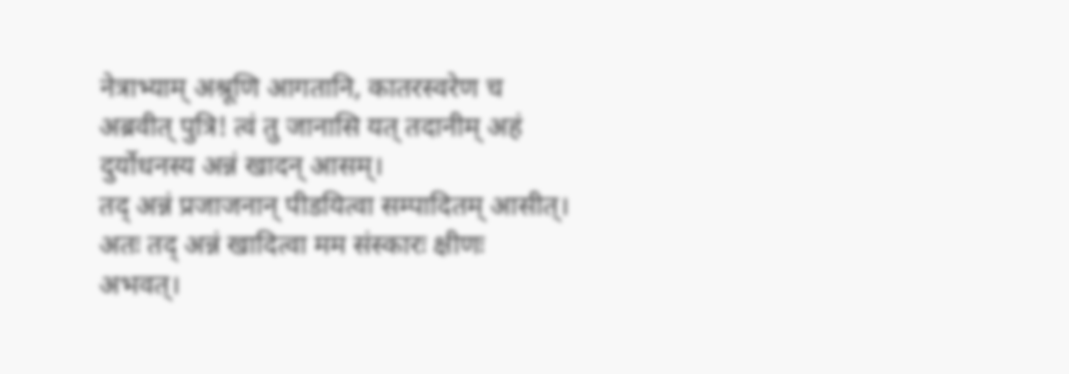नेत्राभ्याम् अश्रूणि आगतानि, कातरस्वरेण च अब्रवीत् पुत्रि! त्वं तु जानासि यत् तदानीम् अहं दुर्योधनस्य अन्नं खादन् आसम्।
तद् अन्नं प्रजाजनान् पीडयित्वा सम्पादितम् आसीत्। अतः तद् अन्नं खादित्वा मम संस्कारः क्षीणः अभवत्।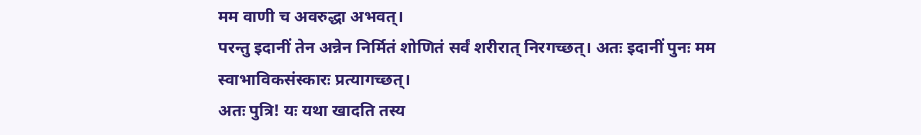मम वाणी च अवरुद्धा अभवत्।
परन्तु इदानीं तेन अन्नेन निर्मितं शोणितं सर्वं शरीरात् निरगच्छत्। अतः इदानीं पुनः मम स्वाभाविकसंस्कारः प्रत्यागच्छत्।
अतः पुत्रि! यः यथा खादति तस्य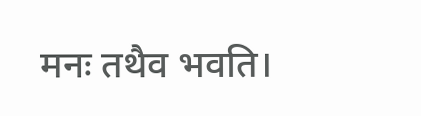मनः तथैव भवति।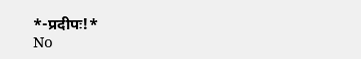*-प्रदीपः!*
No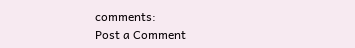comments:
Post a Comment